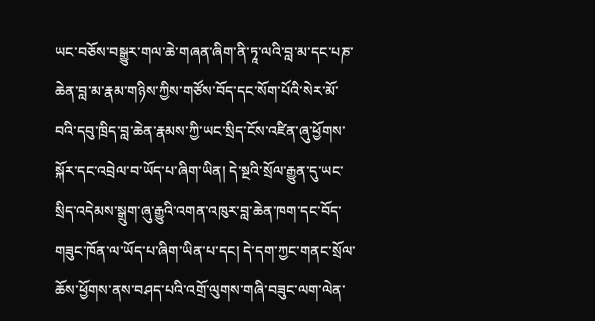ཡང་བཅོས་བསྒྱུར་གལ་ཆེ་གཞན་ཞིག་ནི་ཏཱ་ལའི་བླ་མ་དང་པཎ་ཆེན་བླ་མ་རྣམ་གཉིས་ཀྱིས་གཙོས་བོད་དང་སོག་པོའི་སེར་མོ་བའི་དབུ་ཁྲིད་བླ་ཆེན་རྣམས་ཀྱི་ཡང་སྲིད་ངོས་འཛིན་ཞུ་ཕྱོགས་སྐོར་དང་འབྲེལ་བ་ཡོད་པ་ཞིག་ཡིན། དེ་སྔའི་སྲོལ་རྒྱུན་དུ་ཡང་སྲིད་འདེམས་སྒྲུག་ཞུ་རྒྱུའི་འགན་འཁུར་བླ་ཆེན་ཁག་དང་བོད་གཟུང་ཁོན་ལ་ཡོད་པ་ཞིག་ཡིན་པ་དང། དེ་དག་ཀྱང་གནང་སྲོལ་ཆོས་ཕྱོགས་ནས་བཤད་པའི་འགྲོ་ལུགས་གཞི་བཟུང་ལག་ལེན་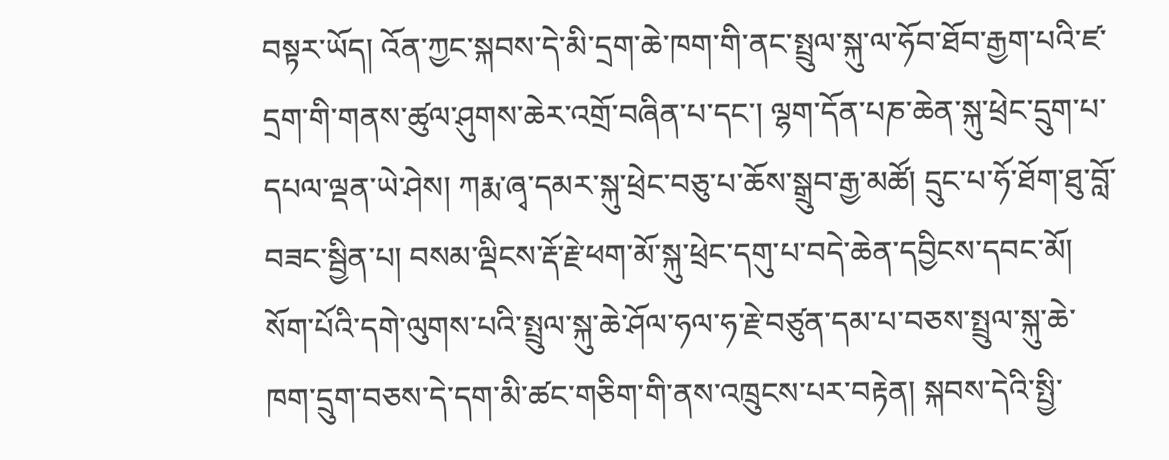བསྟར་ཡོད། འོན་ཀྱང་སྐབས་དེ་མི་དྲག་ཆེ་ཁག་གི་ནང་སྤྲུལ་སྐུ་ལ་ཧོབ་ཐོབ་རྒྱག་པའི་ཛ་དྲག་གི་གནས་ཚུལ་ཤུགས་ཆེར་འགྲོ་བཞིན་པ་དང་། ལྷག་དོན་པཎ་ཆེན་སྐུ་ཕྲེང་དྲུག་པ་དཔལ་ལྡན་ཡེ་ཤེས། ཀརྨ་ཞྭ་དམར་སྐུ་ཕྲེང་བཅུ་པ་ཆོས་སྒྲུབ་རྒྱ་མཚོ། དྲུང་པ་ཧོ་ཐོག་ཐུ་བློ་བཟང་སྦྱིན་པ། བསམ་ལྡིངས་རྡོ་རྗེ་ཕག་མོ་སྐུ་ཕྲེང་དགུ་པ་བདེ་ཆེན་དབྱིངས་དབང་མོ། སོག་པོའི་དགེ་ལུགས་པའི་སྤྲུལ་སྐུ་ཆེ་ཤོལ་ཧལ་ཧ་རྗེ་བཙུན་དམ་པ་བཅས་སྤྲུལ་སྐུ་ཆེ་ཁག་དྲུག་བཅས་དེ་དག་མི་ཚང་གཅིག་གི་ནས་འཁྲུངས་པར་བརྟེན། སྐབས་དེའི་སྤྱི་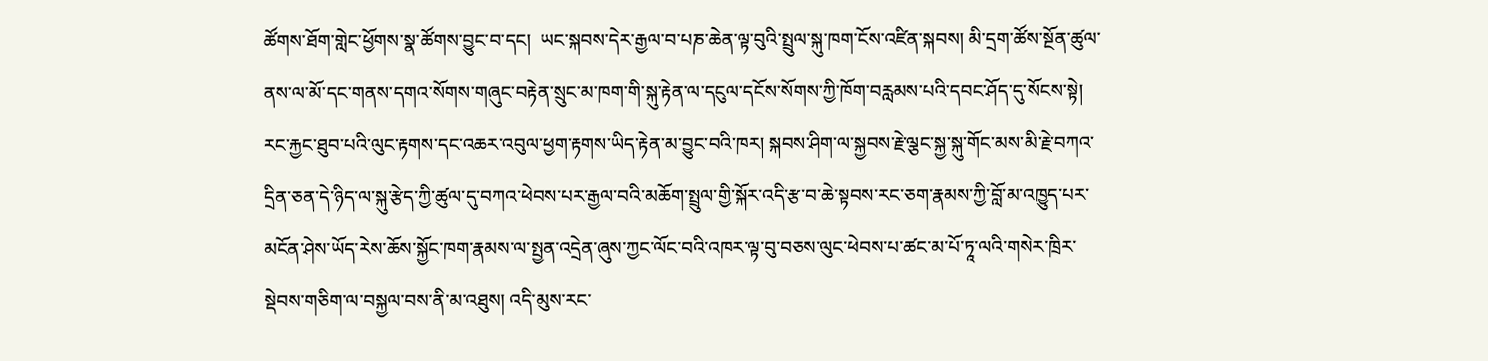ཚོགས་ཐོག་གླེང་ཕྱོགས་སྣ་ཚོགས་བྱུང་བ་དང།  ཡང་སྐབས་དེར་རྒྱལ་བ་པཎ་ཆེན་ལྟ་བུའི་སྤྲུལ་སྐུ་ཁག་ངོས་འཛིན་སྐབས། མི་དྲག་ཚོས་སྔོན་ཚུལ་ནས་ལ་མོ་དང་གནས་དགའ་སོགས་གཞུང་བརྟེན་སྲུང་མ་ཁག་གི་སྐུ་རྟེན་ལ་དངུལ་དངོས་སོགས་ཀྱི་ཁོག་བརླམས་པའི་དབང་ཤོད་དུ་སོངས་སྟེ། རང་རྐྱང་ཐུབ་པའི་ལུང་རྟགས་དང་འཆར་འབུལ་ཕྱག་རྟགས་ཡིད་རྟེན་མ་བྱུང་བའི་ཁར། སྐབས་ཤིག་ལ་སྐྱབས་རྗེ་ལྕང་སྐྱ་སྐུ་གོང་མས་མི་རྗེ་བཀའ་དྲིན་ཅན་དེ་ཉིད་ལ་སྐུ་རྩེད་ཀྱི་ཚུལ་དུ་བཀའ་ཕེབས་པར་རྒྱལ་བའི་མཆོག་སྤྲུལ་གྱི་སྐོར་འདི་རྩ་བ་ཆེ་སྟབས་རང་ཅག་རྣམས་ཀྱི་བློ་མ་འཁྱུད་པར་མངོན་ཤེས་ཡོད་རེས་ཆོས་སྐྱོང་ཁག་རྣམས་ལ་སྤྱན་འདྲེན་ཞུས་ཀྱང་ལོང་བའི་འཁར་ལྟ་བུ་བཅས་ལུང་ཕེབས་པ་ཚང་མ་པོ་ཏཱ་ལའི་གསེར་ཁྲིར་སྡེབས་གཅིག་ལ་བསྐྱལ་བས་ནི་མ་འཐུས། འདི་མུས་རང་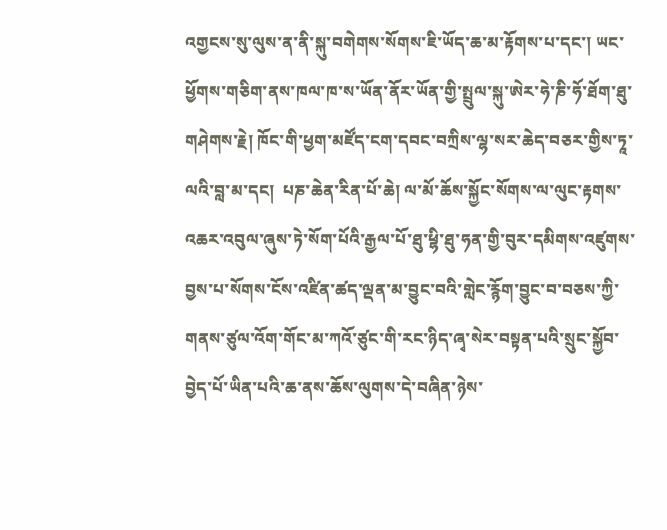འགྱངས་སུ་ལུས་ན་ནི་སྐུ་བགེགས་སོགས་ཇི་ཡོད་ཆ་མ་རྟོགས་པ་དང་། ཡང་ཕྱོགས་གཅིག་ནས་ཁལ་ཁ་ས་ཡོན་ནོར་ཡོན་གྱི་སྤྲུལ་སྐུ་ཨེར་ཧེ་ཎི་ཧོ་ཐོག་ཐུ་གཤེགས་རྗེ། ཁོང་གི་ཕྱག་མཛོད་ངག་དབང་བཀྲིས་ལྷ་སར་ཆེད་བཅར་གྱིས་ཏཱ་ལའི་བླ་མ་དང།  པཎ་ཆེན་རིན་པོ་ཆེ། ལ་མོ་ཆོས་སྐྱོང་སོགས་ལ་ལུང་རྟགས་འཆར་འབུལ་ཞུས་ཏེ་སོག་པོའི་རྒྱལ་པོ་ཐུ་ཕྷི་ཐུ་ཧན་གྱི་བུར་དམིགས་འཛུགས་བྱས་པ་སོགས་ངོས་འཛིན་ཚད་ལྡན་མ་བྱུང་བའི་གླེང་རྙོག་བྱུང་བ་བཅས་ཀྱི་གནས་ཙུལ་འོག་གོང་མ་ཀའོ་ཙུང་གི་རང་ཉིད་ཞྭ་སེར་བསྟན་པའི་སྲུང་སྐྱོབ་བྱེད་པོ་ཡིན་པའི་ཆ་ནས་ཆོས་ལུགས་དེ་བཞིན་ཉེས་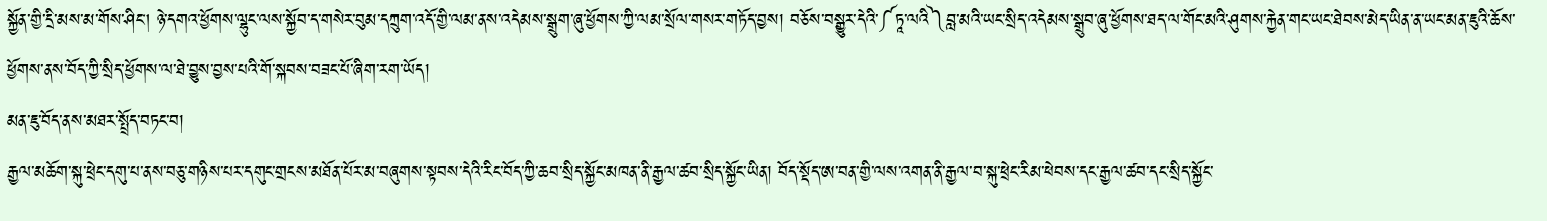སྐྱོན་གྱི་དྲི་མས་མ་གོས་ཤིང། ཉེ་དགའ་ཕྱོགས་ལྷུང་ལས་སྐྱོབ་ད་གསེར་བུམ་དཀྲུག་འདོ་གྱི་ལམ་ནས་འདེམས་སྒྲུག་ཞུ་ཕྱོགས་ཀྱི་ལམ་སྲོལ་གསར་གཏོད་བྱས། བཅོས་བསྒྱུར་དེའི་༼ཏཱ་ལའི༽བླ་མའི་ཡང་སྲིད་འདེམས་སྒྲུབ་ཞུ་ཕྱོགས་ཐད་ལ་གོང་མའི་ཤུགས་རྐྱེན་གང་ཡང་ཐེབས་མེད་ཡིན་ན་ཡང་མན་ཇུའི་ཆོས་ཕྱོགས་ནས་བོད་ཀྱི་སྲིད་ཕྱོགས་ལ་ཐེ་བྱུས་བྱས་པའི་གོ་སྐབས་བཟང་པོ་ཞིག་རག་ཡོད།
མན་ཇུ་བོད་ནས་མཐར་སྤྲོད་བཏང་བ།
རྒྱལ་མཆོག་སྐུ་ཕྲེང་དགུ་པ་ནས་བཅུ་གཉིས་པར་དགུང་གྲངས་མཐོན་པོར་མ་བཞུགས་སྟབས་དེའི་རིང་བོད་ཀྱི་ཆབ་སྲིད་སྐྱོང་མཁན་ནི་རྒྱལ་ཚབ་སྲིད་སྐྱོང་ཡིན། བོད་སྡོད་ཨ་བན་གྱི་ལས་འགན་ནི་རྒྱལ་བ་སྐུ་ཕྲེང་རིམ་ཕེབས་དང་རྒྱལ་ཚབ་དང་སྲིད་སྐྱོང་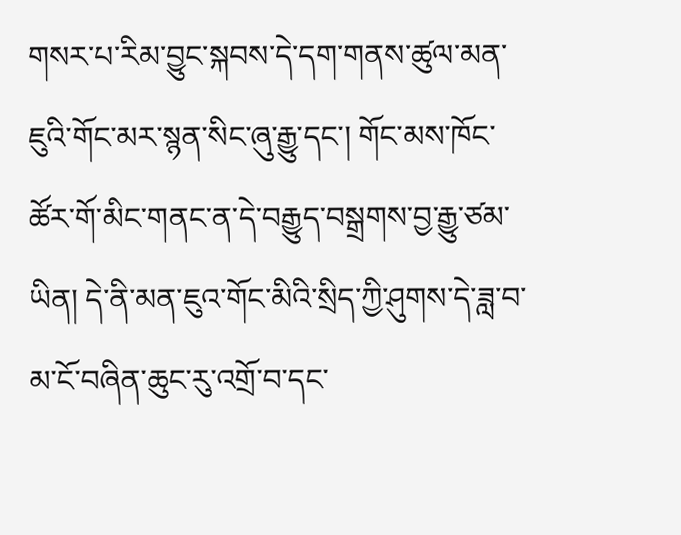གསར་པ་རིམ་བྱུང་སྐབས་དེ་དག་གནས་ཚུལ་མན་ཇུའི་གོང་མར་སྙན་སིང་ཞུ་རྒྱུ་དང་། གོང་མས་ཁོང་ཚོར་གོ་མིང་གནང་ན་དེ་བརྒྱུད་བསྒྲགས་བྱ་རྒྱུ་ཙམ་ཡིན། དེ་ནི་མན་ཇུའ་གོང་མིའི་སྲིད་ཀྱི་ཤུགས་དེ་ཟླ་བ་མ་ངོ་བཞིན་ཆུང་རུ་འགྲོ་བ་དང་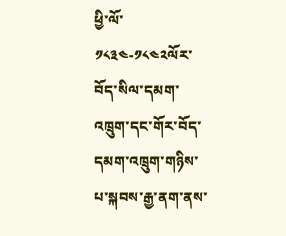ཕྱི་ལོ་༡༨༣༤-༡༨༤༢ལོར་བོད་སིལ་དམག་འཁྲུག་དང་གོར་བོད་དམག་འཁྲུག་གཉིས་པ་སྐབས་རྒྱ་ནག་ནས་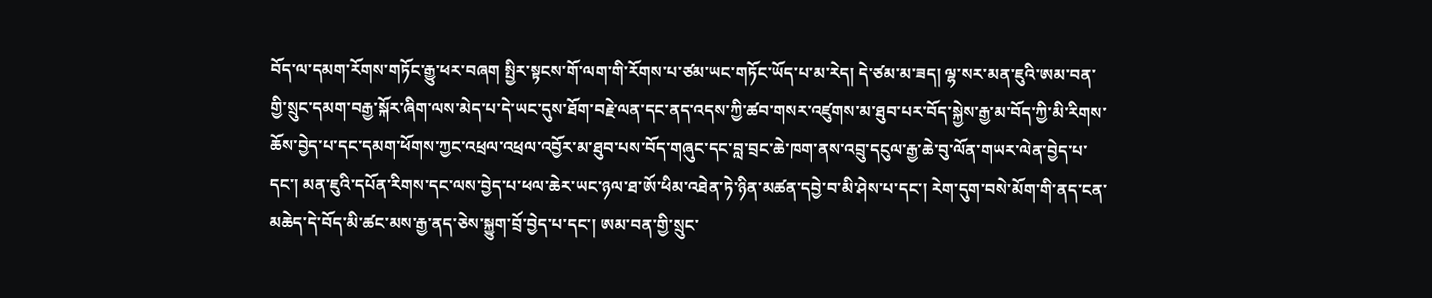བོད་ལ་དམག་རོགས་གཏོང་རྒྱུ་ཕར་བཞག སྤྱིར་སྟངས་གོ་ལག་གི་རོགས་པ་ཙམ་ཡང་གཏོང་ཡོད་པ་མ་རེད། དེ་ཙམ་མ་ཟད། ལྷ་སར་མན་ཇུའི་ཨམ་བན་གྱི་སྲུང་དམག་བརྒྱ་སྐོར་ཞིག་ལས་མེད་པ་དེ་ཡང་དུས་ཐོག་བརྗེ་ལན་དང་ནད་འདས་ཀྱི་ཚབ་གསར་འཛུགས་མ་ཐུབ་པར་བོད་སྐྱེས་རྒྱ་མ་བོད་ཀྱི་མི་རིགས་ཆོས་བྱེད་པ་དང་དམག་ཕོགས་ཀྱང་འཕྲལ་འཕྲལ་འབྱོར་མ་ཐུབ་པས་བོད་གཞུང་དང་བླ་བྲང་ཆེ་ཁག་ནས་འབྲུ་དངུལ་རྒྱ་ཆེ་བུ་ལོན་གཡར་ལེན་བྱེད་པ་དང་། མན་ཇུའི་དཔོན་རིགས་དང་ལས་བྱེད་པ་ཕལ་ཆེར་ཡང་ཉལ་ཐ་ཨོ་ཕིམ་འཐེན་ཏེ་ཉིན་མཚན་དབྱེ་བ་མི་ཤེས་པ་དང་། རེག་དུག་བསེ་མོག་གི་ནད་ངན་མཆེད་དེ་བོད་མི་ཚང་མས་རྒྱ་ནད་ཅེས་སྐྱུག་བྲོ་བྱེད་པ་དང་། ཨམ་བན་གྱི་སྲུང་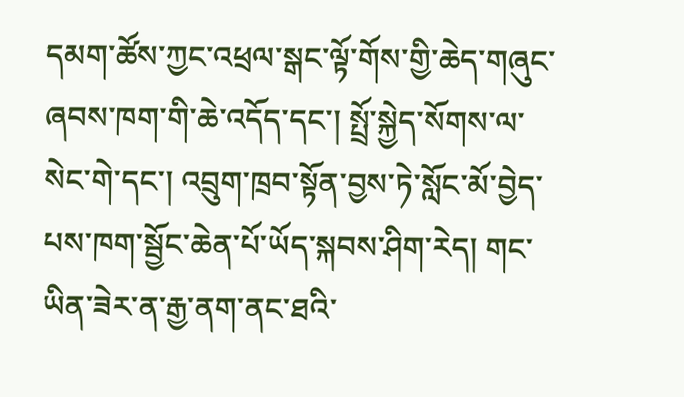དམག་ཚོས་ཀྱང་འཕྲལ་སྒང་ལྟོ་གོས་གྱི་ཆེད་གཞུང་ཞབས་ཁག་གི་ཆེ་འདོད་དང་། སྤྲོ་སྐྱེད་སོགས་ལ་སེང་གེ་དང་། འབྲུག་ཁྲབ་སྟོན་བྱས་ཏེ་སློང་མོ་བྱེད་པས་ཁག་སྦྱོང་ཆེན་པོ་ཡོད་སྐབས་ཤིག་རེད། གང་ཡིན་ཟེར་ན་རྒྱ་ནག་ནང་ཐའི་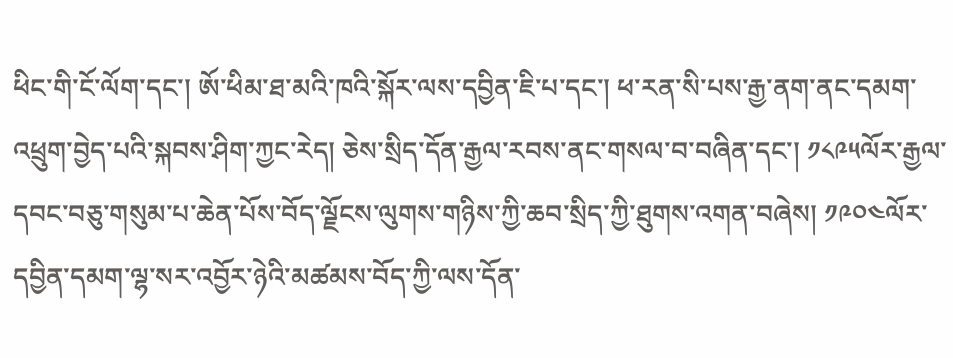ཕིང་གི་ངོ་ལོག་དང་། ཨོ་ཕིམ་ཐ་མའི་ཁའི་སྐོར་ལས་དབྱིན་ཇི་པ་དང་། ཕ་རན་སི་པས་རྒྱ་ནག་ནང་དམག་འཕྲུག་བྱེད་པའི་སྐབས་ཤིག་ཀྱང་རེད། ཅེས་སྲིད་དོན་རྒྱལ་རབས་ནང་གསལ་བ་བཞིན་དང་། ༡༨༩༥ལོར་རྒྱལ་དབང་བཅུ་གསུམ་པ་ཆེན་པོས་བོད་ལྗོངས་ལུགས་གཉིས་ཀྱི་ཆབ་སྲིད་ཀྱི་ཐུགས་འགན་བཞེས། ༡༩༠༤ལོར་དབྱིན་དམག་ལྷ་སར་འབྱོར་ཉེའི་མཚམས་བོད་ཀྱི་ལས་དོན་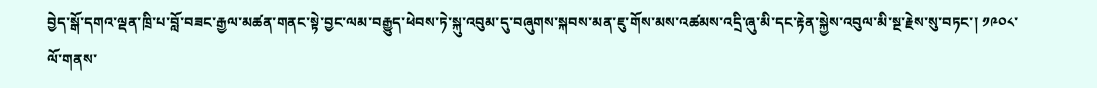བྱེད་སྒོ་དགའ་ལྡན་ཁྲི་པ་བློ་བཟང་རྒྱལ་མཚན་གནང་སྟེ་བྱང་ལམ་བརྒྱུད་ཕེབས་ཏེ་སྐུ་འབུམ་དུ་བཞུགས་སྐབས་མན་ཇུ་གོས་མས་འཚམས་འདྲི་ཞུ་མི་དང་རྟེན་སྐྱེས་འབུལ་མི་སྔ་རྗེས་སུ་བཏང་། ༡༩༠༨་ལོ་གནས་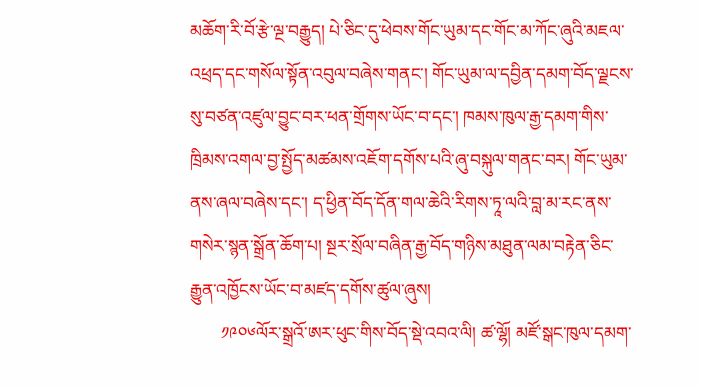མཆོག་རི་བོ་རྩེ་ལྔ་བརྒྱུད། པེ་ཅིང་དུ་ཕེབས་གོང་ཡུམ་དང་གོང་མ་ཀོང་ཞུའི་མཇལ་འཕྲད་དང་གསོལ་སྟོན་འབུལ་བཞེས་གནང་། གོང་ཡུམ་ལ་དབྱིན་དམག་བོད་ལྗངས་སུ་བཙན་འཛུལ་བྱུང་བར་ཕན་གྲོགས་ཡོང་བ་དང་། ཁམས་ཁུལ་རྒྱ་དམག་གིས་ཁྲིམས་འགལ་བྱ་སྤྱོད་མཚམས་འཇོག་དགོས་པའི་ཞུ་བསྐུལ་གནང་བར། གོང་ཡུམ་ནས་ཞལ་བཞེས་དང་། ད་ཕྱིན་བོད་དོན་གལ་ཆེའི་རིགས་ཏཱ་ལའི་བླ་མ་རང་ནས་གསེར་སྙན་སྒྲོན་ཆོག་པ། སྔར་སྲོལ་བཞིན་རྒྱ་བོད་གཉིས་མཐུན་ལམ་བརྟེན་ཅིང་རྒྱུན་འཁྱོངས་ཡོང་བ་མཛད་དགོས་ཚུལ་ཞུས།
       ༡༩༠༦ལོར་སྒྲའོ་ཨར་ཕུང་གིས་བོད་སྡེ་འབའ་ལི། ཚ་ལྷོ། མཛོ་སྒང་ཁུལ་དམག་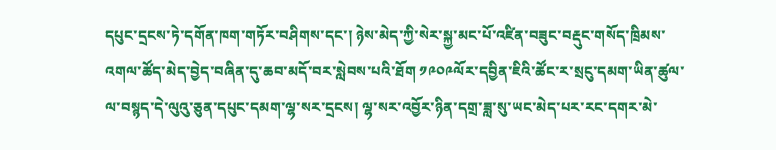དཔུང་དྲངས་ཏེ་དགོན་ཁག་གཏོར་བཤིགས་དང་། ཉེས་མེད་ཀྱི་སེར་སྐྱ་མང་པོ་འཛིན་བཟུང་བརྡུང་གསོད་ཁྲིམས་འགལ་ཚོད་མེད་བྱེད་བཞིན་དུ་ཆབ་མདོ་བར་སླེབས་པའི་ཐོག ༡༩༠༩ལོར་དབྱིན་ཇིའི་ཚོང་ར་སྲངུ་དམག་ཡིན་ཚུལ་ལ་བསྙད་དེ་ལུའུ་ཅུན་དཔུང་དམག་ལྷ་སར་དྲངས། ལྷ་སར་འབྱོར་ཉིན་དགྲ་ཟླ་སུ་ཡང་མེད་པར་རང་དགར་མེ་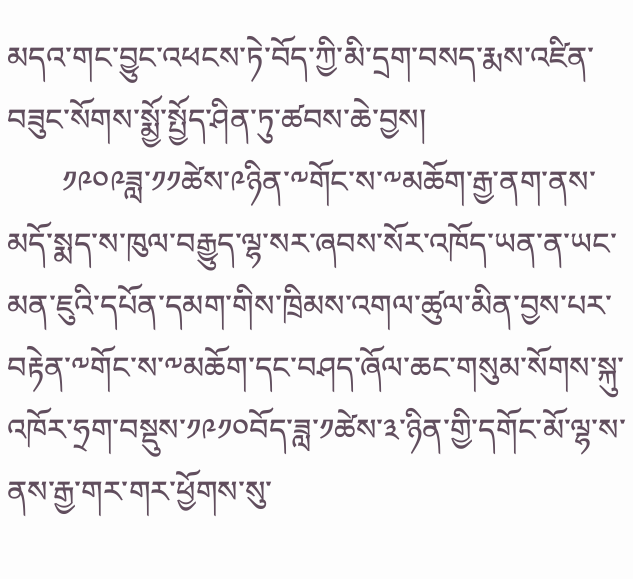མདའ་གང་བྱུང་འཕངས་ཏེ་བོད་ཀྱི་མི་དྲག་བསད་རྨས་འཛིན་བཟུང་སོགས་སྨྱོ་སྤྱོད་ཤིན་ཏུ་ཚབས་ཆེ་བྱས།
       ༡༩༠༩ཟླ་༡༡ཚེས་༩ཉིན་༸གོང་ས་༸མཆོག་རྒྱ་ནག་ནས་མདོ་སྨད་ས་ཁུལ་བརྒྱུད་ལྷ་སར་ཞབས་སོར་འཁོད་ཡན་ན་ཡང་མན་ཇུའི་དཔོན་དམག་གིས་ཁྲིམས་འགལ་ཚུལ་མིན་བྱས་པར་བརྟེན་༸གོང་ས་༸མཆོག་དང་བཤད་ཞོལ་ཆང་གསུམ་སོགས་སྐུ་འཁོར་ཧྲག་བསྡུས་༡༩༡༠བོད་ཟླ་༡ཚེས་༣་ཉིན་གྱི་དགོང་མོ་ལྷ་ས་ནས་རྒྱ་གར་གར་ཕྱོགས་སུ་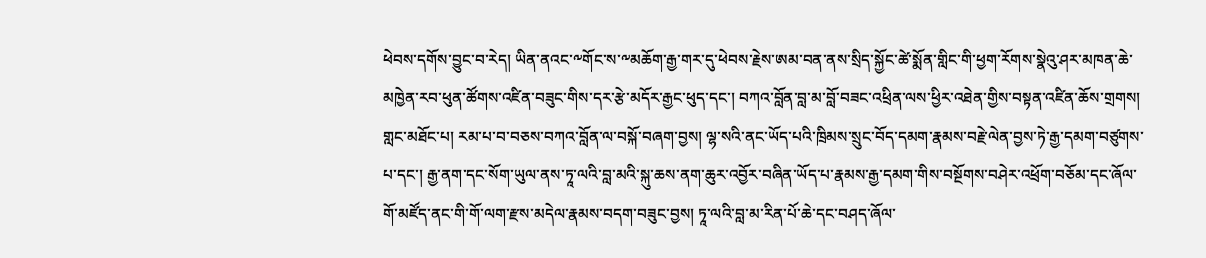ཕེབས་དགོས་བྱུང་བ་རེད། ཡིན་ནའང་༸གོང་ས་༸མཆོག་རྒྱ་གར་དུ་ཕེབས་རྗེས་ཨམ་བན་ནས་སྲིད་སྐྱོང་ཚེ་སྨོན་གླིང་གི་ཕྱག་རོགས་སྣེའུ་ཤར་མཁན་ཆེ་མཁྱེན་རབ་ཕུན་ཚོགས་འཛིན་བཟུང་གིས་དར་རྩེ་མདོར་རྒྱང་ཕུད་དང་། བཀའ་བློན་བླ་མ་བློ་བཟང་འཕྲིན་ལས་ཕྱིར་འཐེན་གྱིས་བསྟན་འཛིན་ཆོས་གྲགས། གླང་མཐོང་པ། རམ་པ་བ་བཅས་བཀའ་བློན་ལ་བསྐོ་བཞག་བྱས། ལྷ་སའི་ནང་ཡོད་པའི་ཁྲིམས་སྲུང་བོད་དམག་རྣམས་བརྗེ་ལེན་བྱས་ཏེ་རྒྱ་དམག་བཙུགས་པ་དང་། རྒྱ་ནག་དང་སོག་ཡུལ་ནས་ཏཱ་ལའི་བླ་མའི་སྐུ་ཆས་ནག་ཆུར་འབྱོར་བཞིན་ཡོད་པ་རྣམས་རྒྱ་དམག་གིས་བསྔོགས་བཤེར་འཕྲོག་བཅོམ་དང་ཞོལ་གོ་མཛོད་ནང་གི་གོ་ལག་རྫས་མདེལ་རྣམས་བདག་བཟུང་བྱས། ཏཱ་ལའི་བླ་མ་རིན་པོ་ཆེ་དང་བཤད་ཞོལ་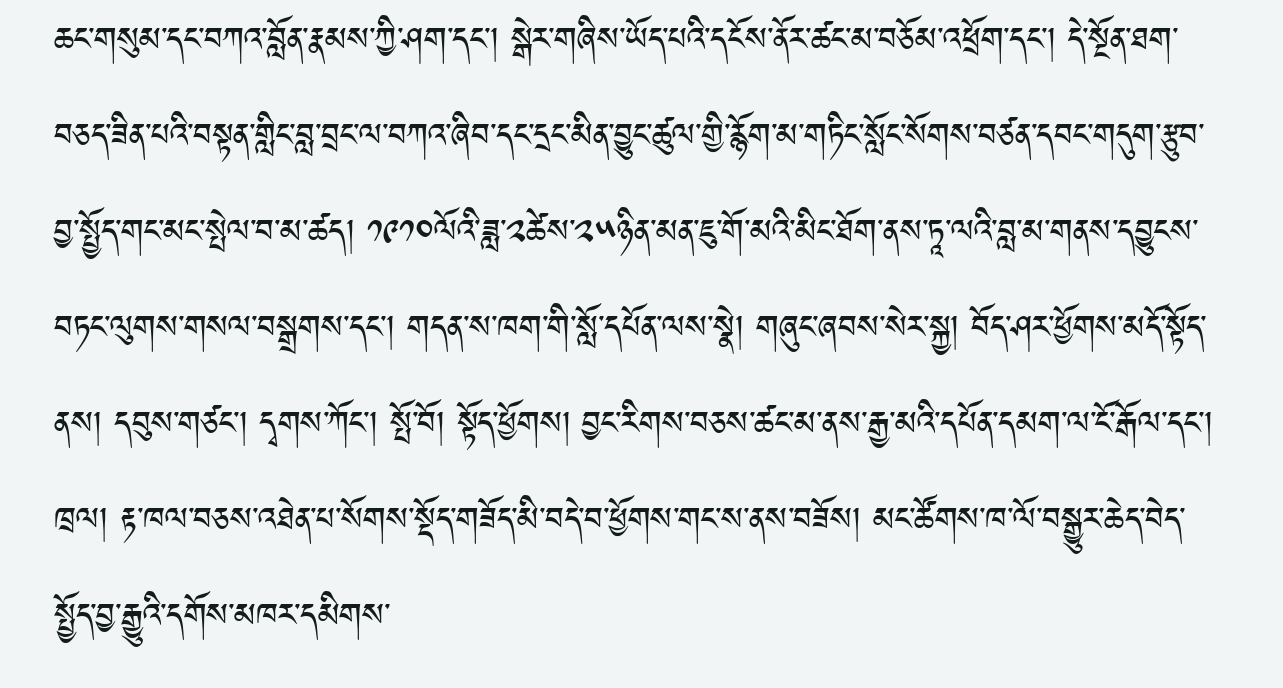ཆང་གསུམ་དང་བཀའ་བློན་རྣམས་ཀྱི་ཤག་དང་། སྒེར་གཞིས་ཡོད་པའི་དངོས་ནོར་ཚང་མ་བཅོམ་འཕྲོག་དང་། དེ་སྔོན་ཐག་བཅད་ཟིན་པའི་བསྟན་གླིང་བླ་བྲང་ལ་བཀའ་ཞིབ་དང་དྲང་མིན་བྱུང་ཚུལ་གྱི་རྙོག་མ་གཏིང་སློང་སོགས་བཙན་དབང་གདུག་རྩུབ་བྱ་སྤྱོད་གང་མང་སྤེལ་བ་མ་ཚད། ༡༩༡༠ལོའི་ཟླ་༢ཚེས་༢༥ཉིན་མན་ཇུ་གོ་མའི་མིང་ཐོག་ནས་ཏཱ་ལའི་བླ་མ་གནས་དབྱུངས་བཏང་ལུགས་གསལ་བསྒྲགས་དང་། གདན་ས་ཁག་གི་སློ་དཔོན་ལས་སྣེ། གཞུང་ཞབས་སེར་སྐྱ། བོད་ཤར་ཕྱོགས་མདོ་སྟོད་ནས། དབུས་གཙང་། དྭགས་ཀོང་། སྤོ་བོ། སྟོད་ཕྱོགས། བྱང་རིགས་བཅས་ཚང་མ་ནས་རྒྱ་མའི་དཔོན་དམག་ལ་ངོ་རྒོལ་དང་། ཁྲལ། རྟ་ཁལ་བཅས་འཐེན་པ་སོགས་སྡོད་གཟོད་མི་བདེ་བ་ཕྱོགས་གང་ས་ནས་བཟོས། མང་ཚོགས་ཁ་ལོ་བསྒྱུར་ཆེད་བེད་སྤྱོད་བྱ་རྒྱུའི་དགོས་མཁར་དམིགས་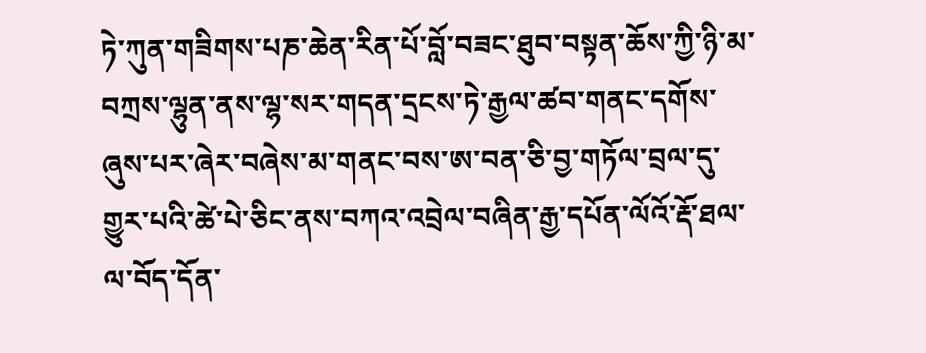ཏེ་ཀུན་གཟིགས་པཎ་ཆེན་རིན་པོ་བློ་བཟང་ཐུབ་བསྟན་ཆོས་ཀྱི་ཉི་མ་བཀྲས་ལྷུན་ནས་ལྷ་སར་གདན་དྲངས་ཏེ་རྒྱལ་ཚབ་གནང་དགོས་ཞུས་པར་ཞེར་བཞེས་མ་གནང་བས་ཨ་བན་ཅི་བྱ་གཏོལ་བྲལ་དུ་གྱུར་པའི་ཚེ་པེ་ཅིང་ནས་བཀའ་འབྲེལ་བཞིན་རྒྱ་དཔོན་ལོའོ་རྡོ་ཐལ་ལ་བོད་དོན་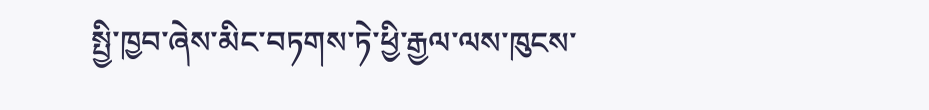སྤྱི་ཁྱབ་ཞེས་མིང་བཏགས་ཏེ་ཕྱི་རྒྱལ་ལས་ཁུངས་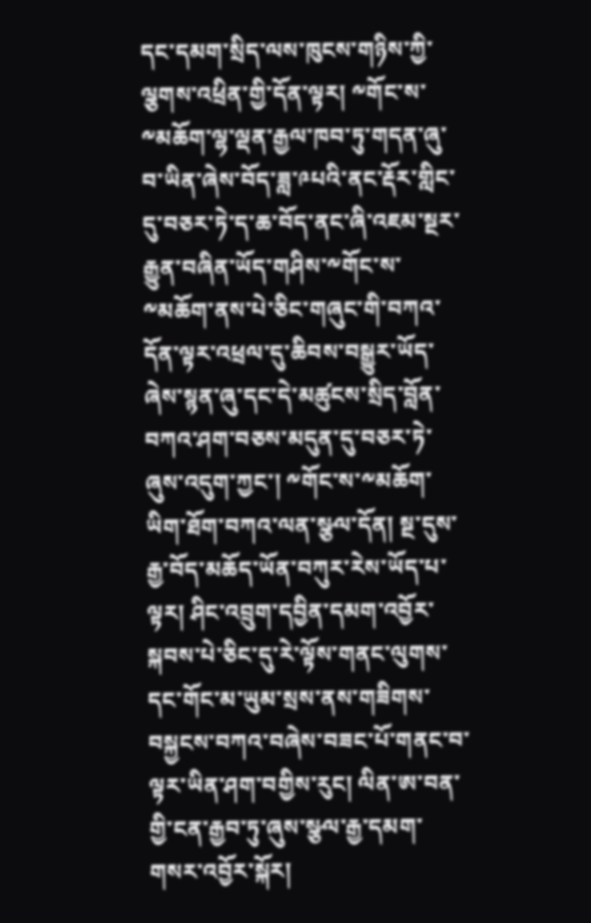དང་དམག་སྲིད་ལས་ཁུངས་གཉིས་ཀྱི་ལྕགས་འཕྲིན་གྱི་དོན་ལྟར། ༸གོང་ས་༸མཆོག་ལྷ་ལྡན་རྒྱལ་ཁབ་ཏུ་གདན་ཞུ་བ་ཡིན་ཞེས་བོད་ཟླ་༩པའི་ནང་རྡོར་གླིང་དུ་བཅར་ཏེ་ད་ཆ་བོད་ནང་ཞི་འཇམ་སྔར་རྒྱུན་བཞིན་ཡོད་གཤིས་༸གོང་ས་༸མཆོག་ནས་པེ་ཅིང་གཞུང་གི་བཀའ་དོན་ལྟར་འཕྲལ་དུ་ཆིབས་བསྒྱུར་ཡོད་ཞེས་སྙན་ཞུ་དང་དེ་མཚུངས་སྲིད་བློན་བཀའ་ཤག་བཅས་མདུན་དུ་བཅར་ཏེ་ཞུས་འདུག་ཀྱང་། ༸གོང་ས་༸མཆོག་ཡིག་ཐོག་བཀའ་ལན་སྩལ་དོན། སྔ་དུས་རྒྱ་བོད་མཆོད་ཡོན་བཀུར་རེས་ཡོད་པ་ལྟར། ཤིང་འབྲུག་དབྱིན་དམག་འབྱོར་སྐབས་པེ་ཅིང་དུ་རེ་ལྟོས་གནང་ལུགས་དང་གོང་མ་ཡུམ་སྲས་ནས་གཟིགས་བསྐྱངས་བཀའ་བཞེས་བཟང་པོ་གནང་བ་ལྟར་ཡིན་ཤག་བགྱིས་རུང། ལིན་ཨ་བན་གྱི་ངན་རྒྱབ་ཏུ་ཞུས་སྩལ་རྒྱ་དམག་གསར་འབྱོར་སྐོར།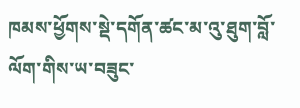ཁམས་ཕྱོགས་སྡེ་དགོན་ཚང་མ་འུ་ཐུག་བློ་ལོག་གིས་ཡ་བཟུང་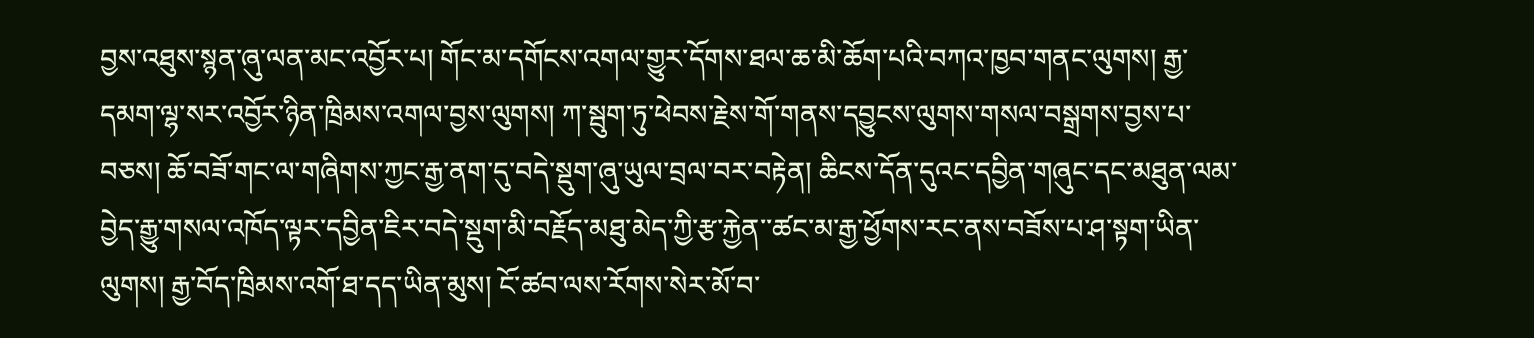བྱས་འཐུས་སྙན་ཞུ་ལན་མང་འབྱོར་པ། གོང་མ་དགོངས་འགལ་གྱུར་དོགས་ཐལ་ཆ་མི་ཆོག་པའི་བཀའ་ཁྱབ་གནང་ལུགས། རྒྱ་དམག་ལྷ་སར་འབྱོར་ཉིན་ཁྲིམས་འགལ་བྱས་ལུགས། ཀ་སྦུག་ཏུ་ཕེབས་རྗེས་གོ་གནས་དབྱུངས་ལུགས་གསལ་བསྒྲགས་བྱས་པ་བཅས། ཆོ་བཟོ་གང་ལ་གཞིགས་ཀྱང་རྒྱ་ནག་དུ་བདེ་སྡུག་ཞུ་ཡུལ་བྲལ་བར་བརྟེན། ཆིངས་དོན་དུའང་དབྱིན་གཞུང་དང་མཐུན་ལམ་བྱེད་རྒྱུ་གསལ་འཁོད་ལྟར་དབྱིན་ཇིར་བདེ་སྡུག་མི་བརྗོད་མཐུ་མེད་ཀྱི་རྩ་རྐྱེན་་ཚང་མ་རྒྱ་ཕྱོགས་རང་ནས་བཟོས་པ་ཤ་སྟག་ཡིན་ལུགས། རྒྱ་བོད་ཁྲིམས་འགོ་ཐ་དད་ཡིན་མུས། ངོ་ཚབ་ལས་རོགས་སེར་མོ་བ་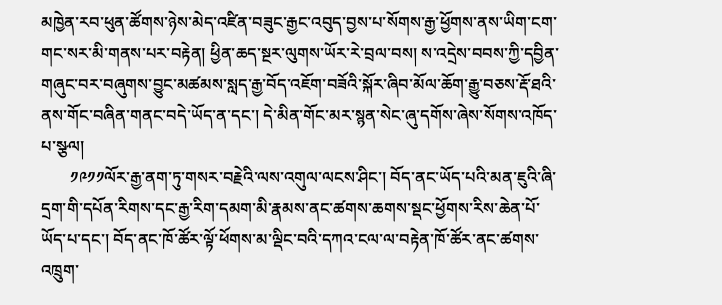མཁྱེན་རབ་ཕུན་ཚོགས་ཉེས་མེད་འཛིན་བཟུང་རྒྱང་འབུད་བྱས་པ་སོགས་རྒྱ་ཕྱོགས་ནས་ཡིག་ངག་གང་སར་མི་གནས་པར་བརྟེན། ཕྱིན་ཆད་སྔར་ལུགས་ཡོར་རེ་བྲལ་བས། ས་འདྲེས་བབས་ཀྱི་དབྱིན་གཞུང་བར་བཞུགས་བྱུང་མཚམས་སླད་རྒྱ་བོད་འཇོག་བཟོའི་སྐོར་ཞིབ་མོལ་ཆོག་རྒྱུ་བཅས་རྡོ་ཐའི་ནས་གོང་བཞིན་གནང་བདེ་ཡོད་ན་དང་། དེ་མིན་གོང་མར་སྙན་སེང་ཞུ་དགོས་ཞེས་སོགས་འཁོད་པ་སྩལ།
       ༡༩༡༡ལོར་རྒྱ་ནག་ཏུ་གསར་བརྗེའི་ལས་འགུལ་ལངས་ཤིང་། བོད་ནང་ཡོད་པའི་མན་ཇུའི་ཞི་དྲག་གི་དཔོན་རིགས་དང་རྒྱ་རིག་དམག་མི་རྣམས་ནང་ཚགས་ཆགས་སྡང་ཕྱོགས་རིས་ཆེན་པོ་ཡོད་པ་དང་། བོད་ནང་ཁོ་ཚོར་ལྟོ་ཕོགས་མ་ལྡིང་བའི་དཀའ་ངལ་ལ་བརྟེན་ཁོ་ཚོར་ནང་ཚགས་འཁྲུག་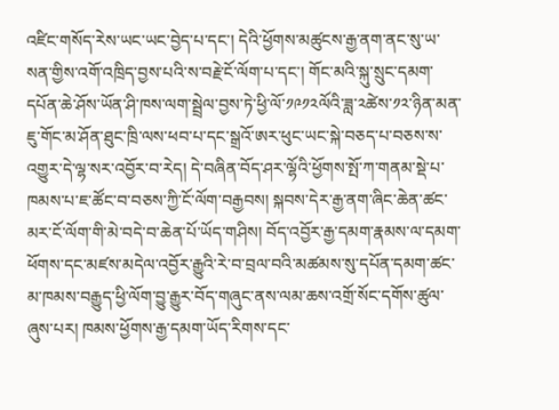འཛིང་གསོད་རེས་ཡང་ཡང་བྱེད་པ་དང་། དེའི་ཕྱོགས་མཚུངས་རྒྱ་ནག་ནང་སུ་ཡ་སན་གྱིས་འགོ་འཁྲིད་བྱས་པའི་ས་བརྗེ་ངོ་ལོག་པ་དང་། གོང་མའི་སྐུ་སྲུང་དམག་དཔོན་ཆེ་ཤོས་ཡོན་ཤི་ཁས་ལག་སྦྲེལ་བྱས་ཏེ་ཕྱི་ལོ་༡༩༡༢ལོའི་ཟླ་༢ཚེས་༡༢་ཉིན་མན་ཇུ་གོང་མ་ཤོན་ཐུང་ཁྲི་ལས་ཕབ་པ་དང་སྒྲའོ་ཨར་ཕུང་ཡང་སྐེ་བཅད་པ་བཅས་ས་འགྱུར་དེ་ལྷ་སར་འབྱོར་བ་རེད། དེ་བཞིན་བོད་ཤར་ལྷོའི་ཕྱོགས་སྤོ་ཀ་གནམ་སྡེ་པ་ཁམས་པ་ཇ་ཚོང་བ་བཅས་ཀྱི་ངོ་ལོག་བརྒྱབས། སྐབས་དེར་རྒྱ་ནག་ཞིང་ཆེན་ཚང་མར་ངོ་ལོག་གི་མེ་བདེ་བ་ཆེན་པོ་ཡོད་གཤིས། བོད་འབྱོར་རྒྱ་དམག་རྣམས་ལ་དམག་ཕོགས་དང་མཛས་མདེལ་འབྱོར་རྒྱུའི་རེ་བ་བྲལ་བའི་མཚམས་སུ་དཔོན་དམག་ཚང་མ་ཁམས་བརྒྱུད་ཕྱི་ལོག་བྱུ་རྒྱུར་བོད་གཞུང་ནས་ལམ་ཆས་འགྲོ་སོང་དགོས་ཚུལ་ཞུས་པར། ཁམས་ཕྱོགས་རྒྱ་དམག་ཡོད་རིགས་དང་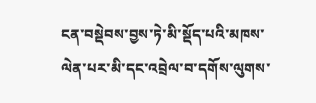ངན་བསྡེབས་བྱས་ཏེ་མི་སྡོད་པའི་མཁས་ལེན་པར་མི་དང་འབྲེལ་བ་དགོས་ལུགས་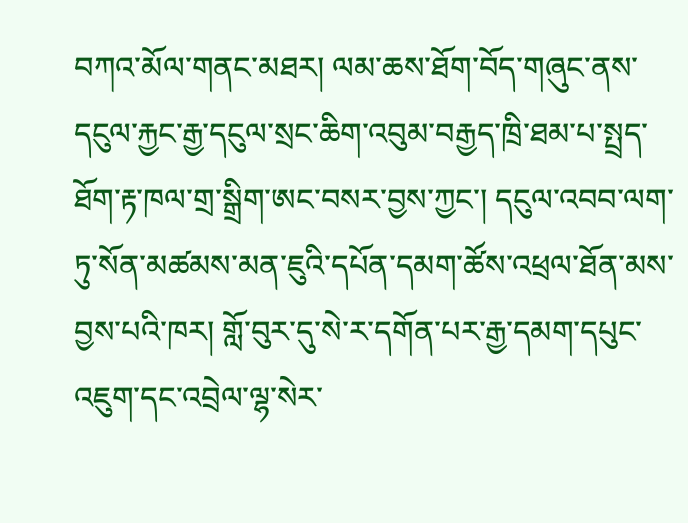བཀའ་མོལ་གནང་མཐར། ལམ་ཆས་ཐོག་བོད་གཞུང་ནས་དངུལ་རྐྱང་རྒྱ་དངུལ་སྲང་ཆིག་འབུམ་བརྒྱད་ཁྲི་ཐམ་པ་སྤྲད་ཐོག་རྟ་ཁལ་གྲ་སྒྲིག་ཨང་བསར་བྱས་ཀྱང་། དངུལ་འབབ་ལག་ཏུ་སོན་མཚམས་མན་ཇུའི་དཔོན་དམག་ཚོས་འཕྲལ་ཐོན་མས་བྱས་པའི་ཁར། གློ་བུར་དུ་སེ་ར་དགོན་པར་རྒྱ་དམག་དཔུང་འཇུག་དང་འབྲེལ་ལྷ་སེར་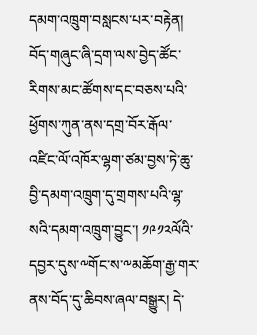དམག་འཁྲུག་བསླངས་པར་བརྟེན། བོད་གཞུང་ཞི་དྲག་ལས་བྱེད་ཚོང་རིགས་མང་ཚོགས་དང་བཅས་པའི་ཕྱོགས་ཀུན་ནས་དགྲ་བོར་རྒོལ་འཛིང་ལོ་འཁོར་ལྷག་ཙམ་བྱས་ཏེ་ཆུ་བྱི་དམག་འཁྲུག་དུ་གྲགས་པའི་ལྷ་སའི་དམག་འཁྲུག་བྱུང་། ༡༩༡༢ལོའི་དབྱར་དུས་༸གོང་ས་༸མཆོག་རྒྱ་གར་ནས་བོད་དུ་ཆིབས་ཞལ་བསྒྱུར། དེ་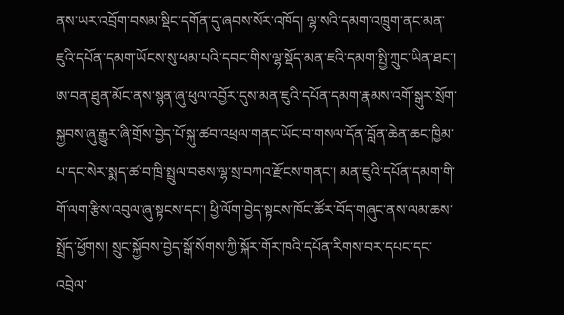ནས་ཡར་འབྲོག་བསམ་སྡིང་དགོན་དུ་ཞབས་སོར་འཁོད། ལྷ་སའི་དམག་འཁྲུག་ནང་མན་ཇུའི་དཔོན་དམག་ཡོངས་སུ་ཕམ་པའི་དབང་གིས་ལྷ་སྡོད་མན་ཇའི་དམག་སྤྱི་ཀྲུང་ཡིན་ཐང་། ཨ་བན་ཐུན་མོང་ནས་སྙན་ཞུ་ཕུལ་འབྱོར་དུས་མན་ཇུའི་དཔོན་དམག་རྣམས་འགོ་སྒུར་སྲོག་སྐྱབས་ཞུ་རྒྱུར་ཞི་གྲོས་བྱེད་པོ་སྐུ་ཚབ་འཕྲལ་གནང་ཡོང་བ་གསལ་དོན་བློན་ཆེན་ཆང་ཁྱིམ་པ་དང་སེར་སྨད་ཚ་བ་ཁྲི་སྤྲུལ་བཅས་ལྷ་སྲ་བཀའ་རྫོངས་གནང་། མན་ཇུའི་དཔོན་དམག་གི་གོ་ལག་རྩིས་འབུལ་ཞུ་སྟངས་དང་། ཕྱི་ལོག་བྱེད་སྟངས་ཁོང་ཚོར་བོད་གཞུང་ནས་ལམ་ཆས་སྤྲོད་ཕྱོགས། སྲུང་སྐྱོབས་བྱེད་སྒོ་སོགས་ཀྱི་སྐོར་གོར་ཁའི་དཔོན་རིགས་བར་དཔང་དང་འབྲེལ་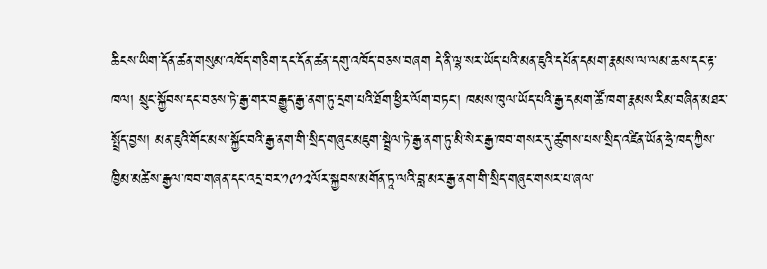ཆིངས་ཡིག་དོན་ཚན་གསུམ་འཁོད་གཅིག་དང་དོན་ཚན་དགུ་འཁོད་བཅས་བཞག དེ་ནི་ལྷ་སར་ཡོད་པའི་མན་ཇུའི་དཔོན་དམག་རྣམས་ལ་ལམ་ཆས་དང་རྟ་ཁལ། སྲུང་སྐྱོབས་དང་བཅས་ཏེ་རྒྱ་གར་བརྒྱུད་རྒྱ་ནག་ཏུ་དྲག་པའི་ཐོག་ཕྱིར་ལོག་བཏང་། ཁམས་ཁུལ་ཡོད་པའི་རྒྱ་དམག་ཚོ་ཁག་རྣམས་རིམ་བཞིན་མཐར་སྤྲོད་བྱས། མན་ཇུའི་གོང་མས་སྐྱོང་བའི་རྒྱ་ནག་གི་སྲིད་གཞུང་མཇུག་སྦྲེལ་ཏེ་རྒྱ་ནག་ཏུ་མི་སེར་རྒྱ་ཁབ་གསར་དུ་ཚུགས་པས་སྲིད་འཛིན་ཡོན་ཧྲེ་ཁད་ཀྱིས་ཁྱིམ་མཚེས་རྒྱལ་ཁབ་གཞན་དང་འདྲ་བར་༡༩༡༢ལོར་སྐྱབས་མགོན་ཏཱ་ལའི་བླ་མར་རྒྱ་ནག་གི་སྲིད་གཞུང་གསར་པ་ཞལ་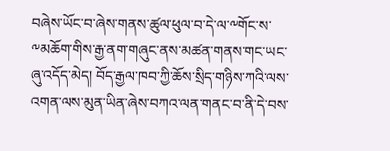བཞེས་ཡོང་བ་ཞེས་གནས་ཚུལ་ཕུལ་བ་དེ་ལ་༸གོང་ས་༸མཆོག་གིས་རྒྱ་ནག་གཞུང་ནས་མཚན་གནས་གང་ཡང་ཞུ་འདོད་མེད། བོད་རྒྱལ་ཁབ་ཀྱི་ཆོས་སྲིད་གཉིས་ཀའི་ལས་འགན་ལས་མུན་ཡིན་ཞེས་བཀའ་ལན་གནང་བ་ནི་དེ་བས་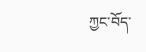ཀྱང་བོད་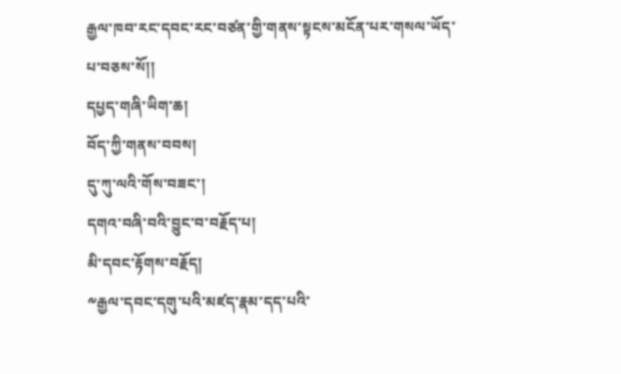རྒྱལ་ཁབ་རང་དབང་རང་བཙན་གྱི་གནས་སྟངས་མངོན་པར་གསལ་ཡོད་པ་བཅས་སོ།།
དཔྱད་གཞི་ཡིག་ཆ།
བོད་ཀྱི་གནས་བབས།
དུ་ཀུ་ལའི་གོས་བཟང་།
དགའ་བཞི་བའི་བྱུང་བ་བརྗོད་པ།
མི་དབང་རྟོགས་བརྗོད།
༸རྒྱལ་དབང་དགུ་པའི་མཛད་རྣམ་དད་པའི་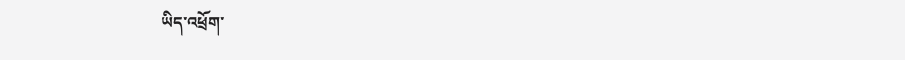ཡིད་འཕྲོག་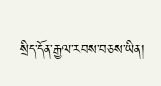སྲིད་དོན་རྒྱལ་རབས་བཅས་ཡིན།